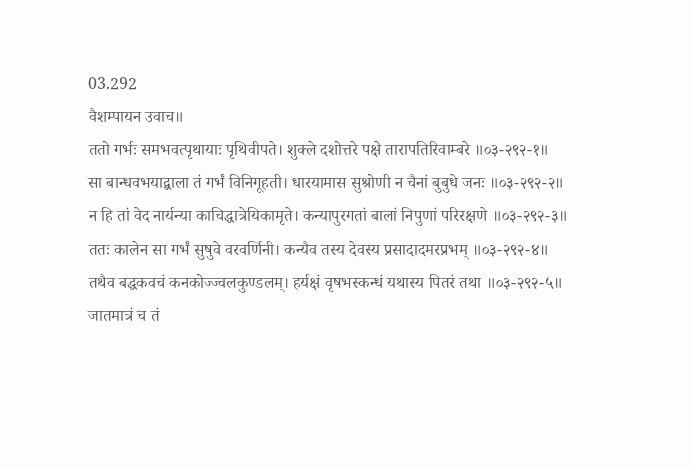03.292
वैशम्पायन उवाच॥
ततो गर्भः समभवत्पृथायाः पृथिवीपते। शुक्ले दशोत्तरे पक्षे तारापतिरिवाम्बरे ॥०३-२९२-१॥
सा बान्धवभयाद्बाला तं गर्भं विनिगूहती। धारयामास सुश्रोणी न चैनां बुबुधे जनः ॥०३-२९२-२॥
न हि तां वेद नार्यन्या काचिद्धात्रेयिकामृते। कन्यापुरगतां बालां निपुणां परिरक्षणे ॥०३-२९२-३॥
ततः कालेन सा गर्भं सुषुवे वरवर्णिनी। कन्यैव तस्य देवस्य प्रसादादमरप्रभम् ॥०३-२९२-४॥
तथैव बद्धकवचं कनकोज्ज्वलकुण्डलम्। हर्यक्षं वृषभस्कन्धं यथास्य पितरं तथा ॥०३-२९२-५॥
जातमात्रं च तं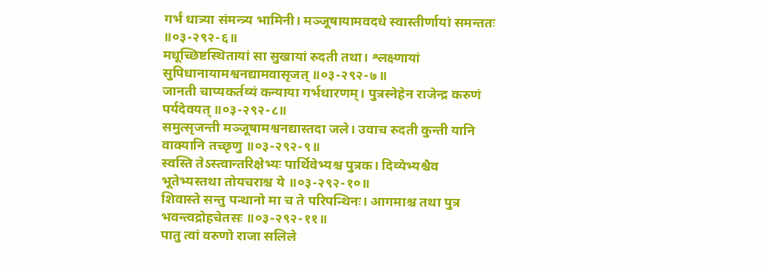गर्भं धात्र्या संमन्त्र्य भामिनी। मञ्जूषायामवदधे स्वास्तीर्णायां समन्ततः ॥०३-२९२-६॥
मधूच्छिष्टस्थितायां सा सुखायां रुदती तथा। श्लक्ष्णायां सुपिधानायामश्वनद्यामवासृजत् ॥०३-२९२-७॥
जानती चाप्यकर्तव्यं कन्याया गर्भधारणम्। पुत्रस्नेहेन राजेन्द्र करुणं पर्यदेवयत् ॥०३-२९२-८॥
समुत्सृजन्ती मञ्जूषामश्वनद्यास्तदा जले। उवाच रुदती कुन्ती यानि वाक्यानि तच्छृणु ॥०३-२९२-९॥
स्वस्ति तेऽस्त्वान्तरिक्षेभ्यः पार्थिवेभ्यश्च पुत्रक। दिव्येभ्यश्चैव भूतेभ्यस्तथा तोयचराश्च ये ॥०३-२९२-१०॥
शिवास्ते सन्तु पन्थानो मा च ते परिपन्थिनः। आगमाश्च तथा पुत्र भवन्त्वद्रोहचेतसः ॥०३-२९२-११॥
पातु त्वां वरुणो राजा सलिले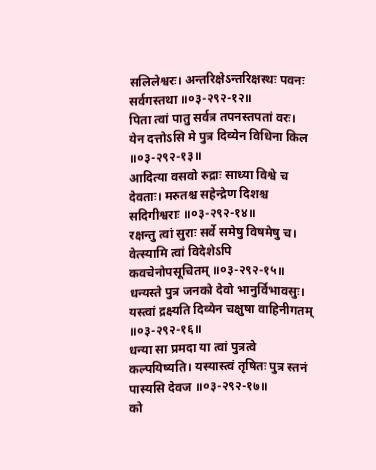सलिलेश्वरः। अन्तरिक्षेऽन्तरिक्षस्थः पवनः सर्वगस्तथा ॥०३-२९२-१२॥
पिता त्वां पातु सर्वत्र तपनस्तपतां वरः। येन दत्तोऽसि मे पुत्र दिव्येन विधिना किल ॥०३-२९२-१३॥
आदित्या वसवो रुद्राः साध्या विश्वे च देवताः। मरुतश्च सहेन्द्रेण दिशश्च सदिगीश्वराः ॥०३-२९२-१४॥
रक्षन्तु त्वां सुराः सर्वे समेषु विषमेषु च। वेत्स्यामि त्वां विदेशेऽपि कवचेनोपसूचितम् ॥०३-२९२-१५॥
धन्यस्ते पुत्र जनको देवो भानुर्विभावसुः। यस्त्वां द्रक्ष्यति दिव्येन चक्षुषा वाहिनीगतम् ॥०३-२९२-१६॥
धन्या सा प्रमदा या त्वां पुत्रत्वे कल्पयिष्यति। यस्यास्त्वं तृषितः पुत्र स्तनं पास्यसि देवज ॥०३-२९२-१७॥
को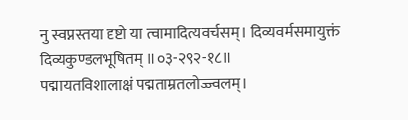नु स्वप्नस्तया दृष्टो या त्वामादित्यवर्चसम्। दिव्यवर्मसमायुक्तं दिव्यकुण्डलभूषितम् ॥०३-२९२-१८॥
पद्मायतविशालाक्षं पद्मताम्रतलोज्ज्वलम्।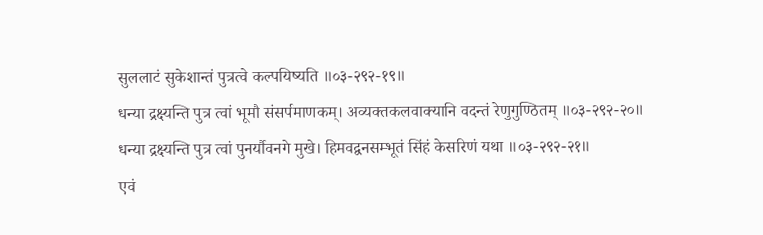सुललाटं सुकेशान्तं पुत्रत्वे कल्पयिष्यति ॥०३-२९२-१९॥
धन्या द्रक्ष्यन्ति पुत्र त्वां भूमौ संसर्पमाणकम्। अव्यक्तकलवाक्यानि वदन्तं रेणुगुण्ठितम् ॥०३-२९२-२०॥
धन्या द्रक्ष्यन्ति पुत्र त्वां पुनर्यौवनगे मुखे। हिमवद्वनसम्भूतं सिंहं केसरिणं यथा ॥०३-२९२-२१॥
एवं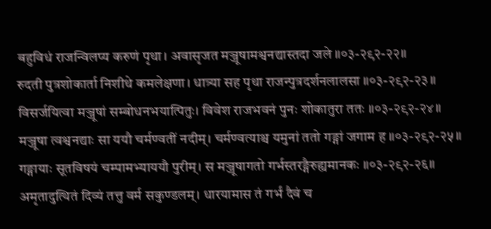बहुविधं राजन्विलप्य करुणं पृथा। अवासृजत मञ्जूषामश्वनद्यास्तदा जले ॥०३-२९२-२२॥
रुदती पुत्रशोकार्ता निशीथे कमलेक्षणा। धात्र्या सह पृथा राजन्पुत्रदर्शनलालसा ॥०३-२९२-२३॥
विसर्जयित्वा मञ्जूषां सम्बोधनभयात्पितुः। विवेश राजभवनं पुनः शोकातुरा ततः ॥०३-२९२-२४॥
मञ्जूषा त्वश्वनद्याः सा ययौ चर्मण्वतीं नदीम्। चर्मण्वत्याश्च यमुनां ततो गङ्गां जगाम ह ॥०३-२९२-२५॥
गङ्गायाः सूतविषयं चम्पामभ्याययौ पुरीम्। स मञ्जूषागतो गर्भस्तरङ्गैरुह्यमानकः ॥०३-२९२-२६॥
अमृतादुत्थितं दिव्यं तत्तु वर्म सकुण्डलम्। धारयामास तं गर्भं दैवं च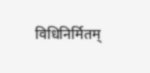विधिनिर्मितम्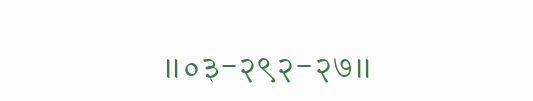॥०३-२९२-२७॥